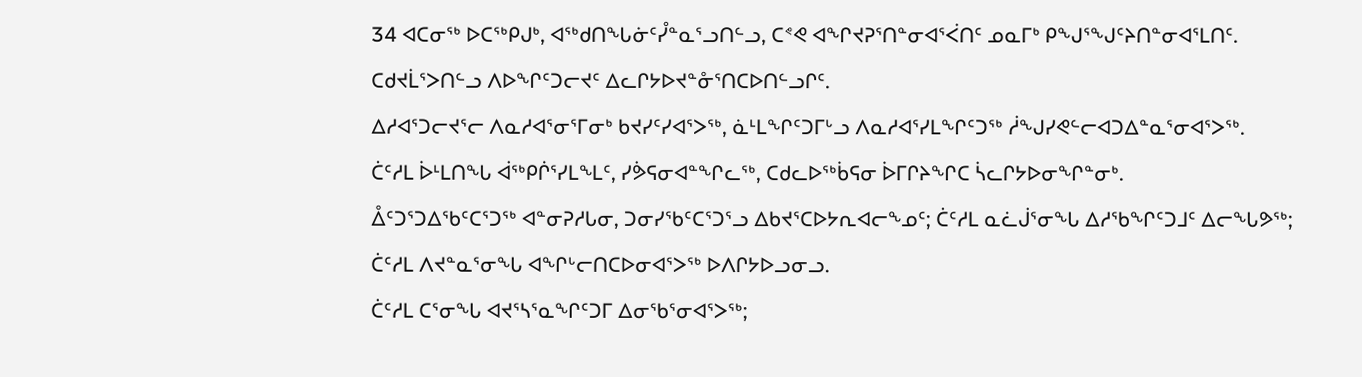34 ᐊᑕᓂᖅ ᐅᑕᖅᑭᒍᒃ, ᐊᖅᑯᑎᖓᓃᑦᓮᓐᓇᕐᓗᑎᓪᓗ, ᑕᕝᕙ ᐊᖏᔪᕈᕐᑎᓐᓂᐊᕐᐹᑎᑦ ᓄᓇᒥᒃ ᑭᖑᕐᖑᑦᔨᑎᓐᓂᐊᕐᒪᑎᑦ. ᑕᑯᔪᒫᕐᐳᑎᓪᓗ ᐱᐅᖏᑦᑐᓕᔪᑦ ᐃᓚᒋᔭᐅᔪᓐᓁᕐᑎᑕᐅᑎᓪᓗᒋᑦ.
ᐃᓱᐊᕐᑐᓕᔪᕐᓕ ᐱᓇᓱᐊᕐᓂᕐᒥᓂᒃ ᑲᔪᓯᑦᓯᐊᕐᐳᖅ, ᓈᒻᒪᖏᑦᑐᒥᒡᓗ ᐱᓇᓱᐊᕐᓯᒪᖏᑦᑐᖅ ᓲᖑᓯᕙᓪᓕᐊᑐᐃᓐᓇᕐᓂᐊᕐᐳᖅ.
ᑖᑦᓱᒪ ᐆᒻᒪᑎᖓ ᐋᖅᑭᒌᕐᓯᒪᖕᒪᑦ, ᓯᕘᕋᓂᐊᓐᖏᓚᖅ, ᑕᑯᓚᐅᖅᑳᕋᓂ ᐆᒥᒋᔨᖏᑕ ᓵᓚᒋᔭᐅᓂᖏᓐᓂᒃ.
ᐂᑦᑐᕐᑐᐃᖃᑦᑕᕐᑐᖅ ᐊᓐᓂᕈᓱᒐᓂ, ᑐᓂᓯᖃᑦᑕᕐᑐᕐᓗ ᐃᑲᔪᕐᑕᐅᔭᕆᐊᓕᖕᓄᑦ; ᑖᑦᓱᒪ ᓇᓛᒎᕐᓂᖓ ᐃᓱᖃᖏᑦᑐᒧᑦ ᐃᓕᖓᕗᖅ; ᑖᑦᓱᒪ ᐱᔪᓐᓇᕐᓂᖓ ᐊᖏᒡᓕᑎᑕᐅᓂᐊᕐᐳᖅ ᐅᐱᒋᔭᐅᓗᓂᓗ.
ᑖᑦᓱᒪ ᑕᕐᓂᖓ ᐊᔪᕐᓴᕐᓇᖏᑦᑐᒥ ᐃᓂᖃᕐᓂᐊᕐᐳᖅ;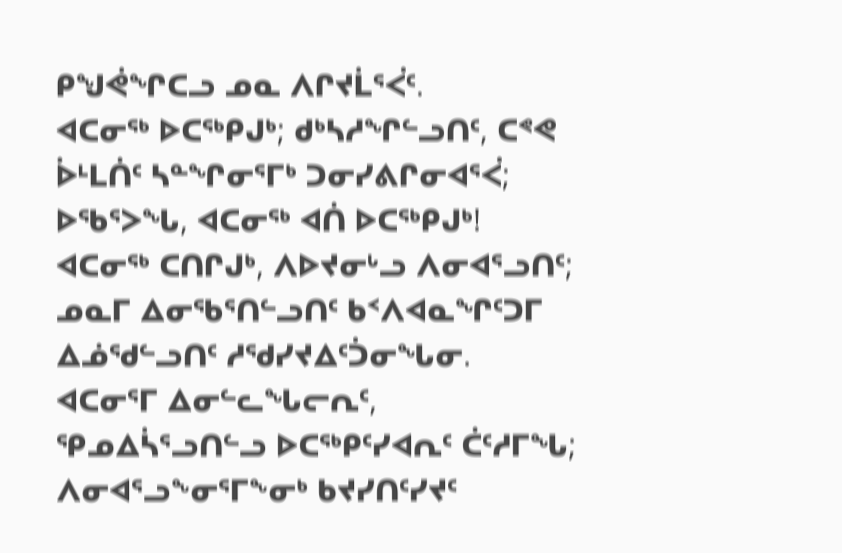ᑭᖑᕚᖏᑕᓗ ᓄᓇ ᐱᒋᔪᒫᕐᐹᑦ.
ᐊᑕᓂᖅ ᐅᑕᖅᑭᒍᒃ; ᑯᒃᓴᓱᖏᓪᓗᑎᑦ, ᑕᕝᕙ ᐆᒻᒪᑏᑦ ᓴᓐᖏᓂᕐᒥᒃ ᑐᓂᓯᕕᒋᓂᐊᕐᐹ; ᐅᖃᕐᐳᖓ, ᐊᑕᓂᖅ ᐊᑏ ᐅᑕᖅᑭᒍᒃ!
ᐊᑕᓂᖅ ᑕᑎᒋᒍᒃ, ᐱᐅᔪᓂᒡᓗ ᐱᓂᐊᕐᓗᑎᑦ; ᓄᓇᒥ ᐃᓂᖃᕐᑎᓪᓗᑎᑦ ᑲᑉᐱᐊᓇᖏᑦᑐᒥ ᐃᓅᖁᓪᓗᑎᑦ ᓱᖁᓯᔪᐃᑦᑑᓂᖓᓂ.
ᐊᑕᓂᕐᒥ ᐃᓂᓪᓚᖓᓕᕆᑦ, ᕿᓄᐃᓵᕐᓗᑎᓪᓗ ᐅᑕᖅᑭᑦᓯᐊᕆᑦ ᑖᑦᓱᒥᖓ; ᐱᓂᐊᕐᓗᖕᓂᕐᒥᖕᓂᒃ ᑲᔪᓯᑎᑦᓯᔪᑦ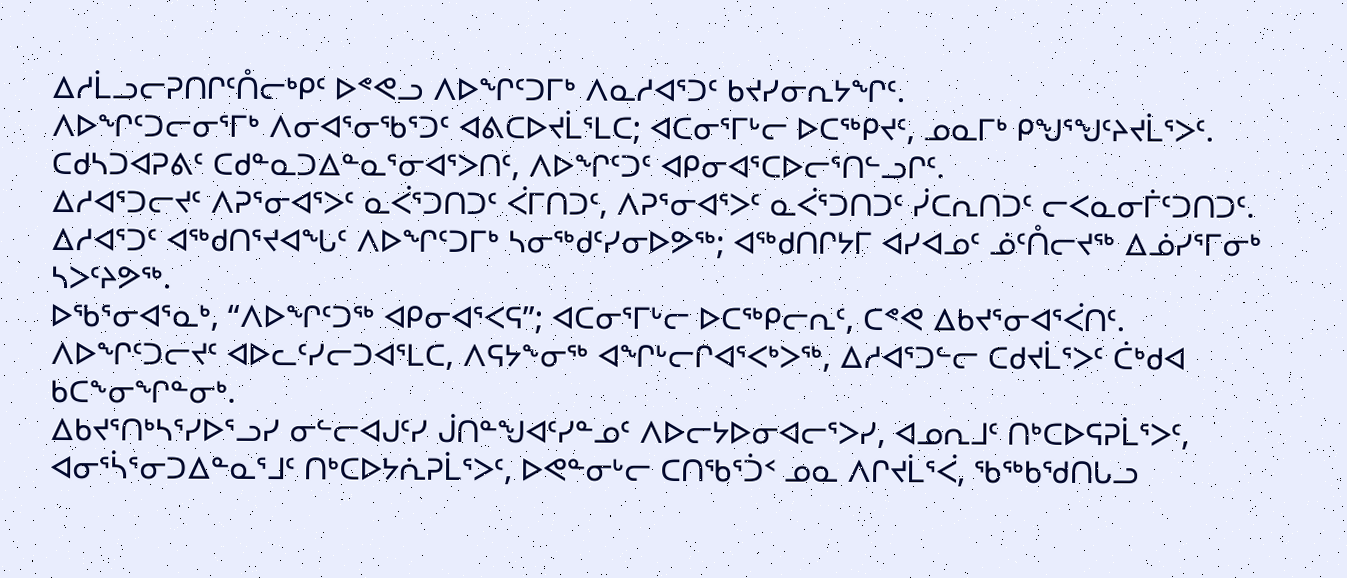ᐃᓱᒫᓗᓕᕈᑎᒋᑦᑍᓕᒃᑭᑦ ᐅᕝᕙᓗ ᐱᐅᖏᑦᑐᒥᒃ ᐱᓇᓱᐊᕐᑐᑦ ᑲᔪᓯᓂᕆᔭᖏᑦ.
ᐱᐅᖏᑦᑐᓕᓂᕐᒥᒃ ᐱᓂᐊᕐᓂᖃᕐᑐᑦ ᐊᕕᑕᐅᔪᒫᕐᒪᑕ; ᐊᑕᓂᕐᒥᒡᓕ ᐅᑕᖅᑭᔪᑦ, ᓄᓇᒥᒃ ᑭᖑᕐᖑᑦᔨᔪᒫᕐᐳᑦ.
ᑕᑯᓴᑐᐊᕈᕕᑦ ᑕᑯᓐᓇᑐᐃᓐᓇᕐᓂᐊᕐᐳᑎᑦ, ᐱᐅᖏᑦᑐᑦ ᐊᑭᓂᐊᕐᑕᐅᓕᕐᑎᓪᓗᒋᑦ.
ᐃᓱᐊᕐᑐᓕᔪᑦ ᐱᕈᕐᓂᐊᕐᐳᑦ ᓇᐹᕐᑐᑎᑐᑦ ᐹᒥᑎᑐᑦ, ᐱᕈᕐᓂᐊᕐᐳᑦ ᓇᐹᕐᑐᑎᑐᑦ ᓰᑕᕆᑎᑐᑦ ᓕᐸᓇᓂᒦᑦᑐᑎᑐᑦ.
ᐃᓱᐊᕐᑐᑦ ᐊᖅᑯᑎᕐᔪᐊᖓᑦ ᐱᐅᖏᑦᑐᒥᒃ ᓴᓂᖅᑯᑦᓯᓂᐅᕗᖅ; ᐊᖅᑯᑎᒋᔭᒥ ᐊᓯᐊᓄᑦ ᓅᑦᑍᓕᔪᖅ ᐃᓅᓯᕐᒥᓂᒃ ᓴᐳᑦᔨᕗᖅ.
ᐅᖃᕐᓂᐊᕐᓇᒃ, “ᐱᐅᖏᑦᑐᖅ ᐊᑭᓂᐊᕐᐸᕋ”; ᐊᑕᓂᕐᒥᒡᓕ ᐅᑕᖅᑭᓕᕆᑦ, ᑕᕝᕙ ᐃᑲᔪᕐᓂᐊᕐᐹᑎᑦ.
ᐱᐅᖏᑦᑐᓕᔪᑦ ᐊᐅᓚᑦᓯᓕᑐᐊᕐᒪᑕ, ᐱᕋᔭᖕᓂᖅ ᐊᖏᒡᓕᒋᐊᕐᐸᒃᐳᖅ, ᐃᓱᐊᕐᑐᓪᓕ ᑕᑯᔪᒫᕐᐳᑦ ᑖᒃᑯᐊ ᑲᑕᖕᓂᖏᓐᓂᒃ.
ᐃᑲᔪᕐᑎᒃᓴᕐᓯᐅᕐᓗᓯ ᓂᓪᓕᐊᒍᑦᓯ ᒎᑎᓐᖑᐊᑦᓯᓐᓄᑦ ᐱᐅᓕᔭᐅᓂᐊᓕᕐᐳᓯ, ᐊᓄᕆᒧᑦ ᑎᒃᑕᐅᕋᕈᒫᕐᐳᑦ, ᐊᓂᕐᓵᕐᓂᑐᐃᓐᓇᕐᒧᑦ ᑎᒃᑕᐅᔭᕇᕈᒫᕐᐳᑦ, ᐅᕙᓐᓂᒡᓕ ᑕᑎᖃᕐᑑᑉ ᓄᓇ ᐱᒋᔪᒫᕐᐹ, ᖃᖅᑲᖁᑎᒐᓗ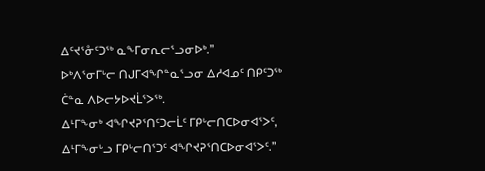ᐃᑦᔪᕐᓁᑦᑐᖅ ᓇᖕᒥᓂᕆᓕᕐᓗᓂᐅᒃ.”
ᐅᒃᐱᕐᓂᒥᒡᓕ ᑎᒍᒥᐊᖏᓐᓇᕐᓗᓂ ᐃᓱᐊᓄᑦ ᑎᑭᑦᑐᖅ ᑖᓐᓇ ᐱᐅᓕᔭᐅᔪᒫᕐᐳᖅ.
ᐃᒻᒥᖕᓂᒃ ᐊᖏᔪᕈᕐᑎᑦᑐᓕᒫᑦ ᒥᑭᒡᓕᑎᑕᐅᓂᐊᕐᐳᑦ, ᐃᒻᒥᖕᓂᒡᓗ ᒥᑭᒡᓕᑎᕐᑐᑦ ᐊᖏᔪᕈᕐᑎᑕᐅᓂᐊᕐᐳᑦ.”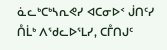ᓈᓚᒃᑕᒃᓴᕆᕙᓯ ᐊᑕᓂᐅᑉ ᒎᑎᑦᓯ ᑍᒫᒃ ᐱᖁᓚᐅᕐᒪᓯ, ᑕᒤᑎᒍᑦ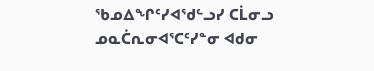ᖃᓄᐃᖏᑦᓯᐊᖁᓪᓗᓯ ᑕᒫᓂᓗ ᓄᓇᑖᕆᓂᐊᕐᑕᑦᓯᓐᓂ ᐊᑯᓂ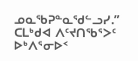ᓄᓇᖃᕈᓐᓇᖁᓪᓗᓯ.”
ᑕᒪᒃᑯᐊ ᐱᑦᔪᑎᖃᕐᐳᑦ ᐅᒃᐱᕐᓂᐅᑉ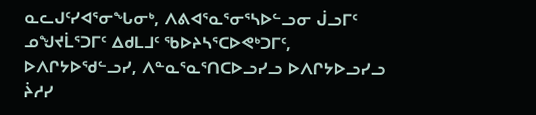ᓇᓚᒍᑦᓯᐊᕐᓂᖓᓂᒃ, ᐱᕕᐊᕐᓇᕐᓂᕐᓴᐅᓪᓗᓂ ᒎᓗᒥᑦ ᓄᖑᔪᒫᕐᑐᒥᑦ ᐃᑯᒪᒧᑦ ᖃᐅᔨᓴᕐᑕᐅᕙᒃᑐᒥᑦ, ᐅᐱᒋᔭᐅᖁᓪᓗᓯ, ᐱᓐᓇᕐᓇᕐᑎᑕᐅᓗᓯᓗ ᐅᐱᒋᔭᐅᓗᓯᓗ ᔩᓱᓯ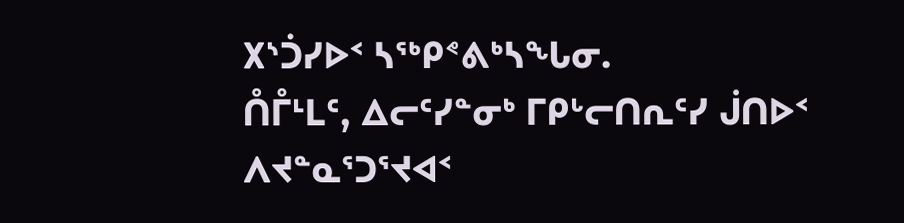᙭ᔅᑑᓯᐅᑉ ᓴᖅᑭᕝᕕᒃᓴᖓᓂ.
ᑍᒤᒻᒪᑦ, ᐃᓕᑦᓯᓐᓂᒃ ᒥᑭᒡᓕᑎᕆᑦᓯ ᒎᑎᐅᑉ ᐱᔪᓐᓇᕐᑐᕐᔪᐊᑉ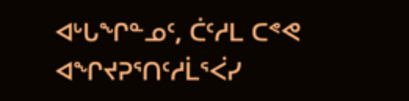ᐊᒡᒐᖏᓐᓄᑦ, ᑖᑦᓱᒪ ᑕᕝᕙ ᐊᖏᔪᕈᕐᑎᑦᓱᒫᕐᐹᓯ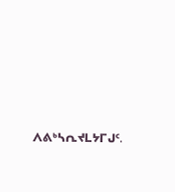ᐱᕕᒃᓴᕆᔪᒪᔭᒥᒍᑦ.